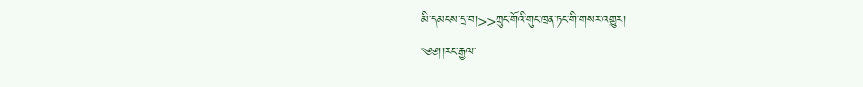མི་དམངས་དྲ་བ།>>ཀྲུང་གོའི་གུང་ཁྲན་ཏང་གི་གསར་འགྱུར།
༄༅།།རང་རྒྱལ་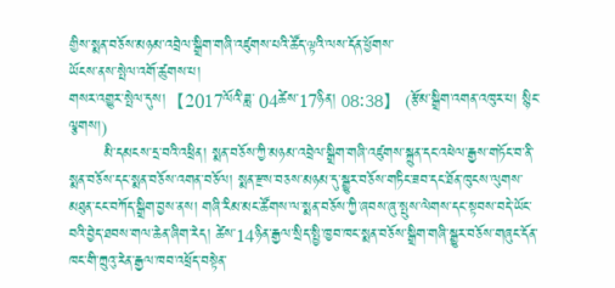གྱིས་སྨན་བཅོས་མཉམ་འབྲེལ་སྒྲིག་གཞི་འཛུགས་པའི་ཚོད་ལྟའི་ལས་དོན་ཕྱོགས་
ཡོངས་ནས་སྤེལ་འགོ་ཚུགས་པ།
གསར་འགྱུར་སྤེལ་དུས།  【2017ལོའི་ཟླ་ 04ཚེས་17ཉིན། 08:38】   (རྩོམ་སྒྲིག་འགན་འཁུར་པ། སྙིང་ལྕགས།)
       མི་དམངས་དྲ་བའི་འཕྲིན། སྨན་བཅོས་ཀྱི་མཉམ་འབྲེལ་སྒྲིག་གཞི་འཛུགས་སྐྲུན་དང་འཕེལ་རྒྱས་གཏོང་བ་ནི་སྨན་བཅོས་དང་སྨན་བཅོས་འགན་བཅོལ། སྨན་རྫས་བཅས་མཉམ་དུ་སྒྱུར་བཅོས་གཏིང་ཟབ་དང་ཐོན་ཁུངས་ལུགས་མཐུན་ངང་བཀོད་སྒྲིག་བྱས་ནས། གཞི་རིམ་མང་ཚོགས་ལ་སྨན་བཅོས་ཀྱི་ཞབས་ཞུ་སྤུས་ལེགས་དང་སྟབས་བདེ་ཡོང་བའི་བྱེད་ཐབས་གལ་ཆེན་ཞིག་རེད། ཚེས་14ཉིན་རྒྱལ་སྲིད་སྤྱི་ཁྱབ་ཁང་སྨན་བཅོས་སྒྲིག་གཞི་སྒྱུར་བཅོས་གཞུང་དོན་ཁང་གི་ཀྲུའུ་རེན་རྒྱལ་ཁབ་འཕྲོད་བསྟེན་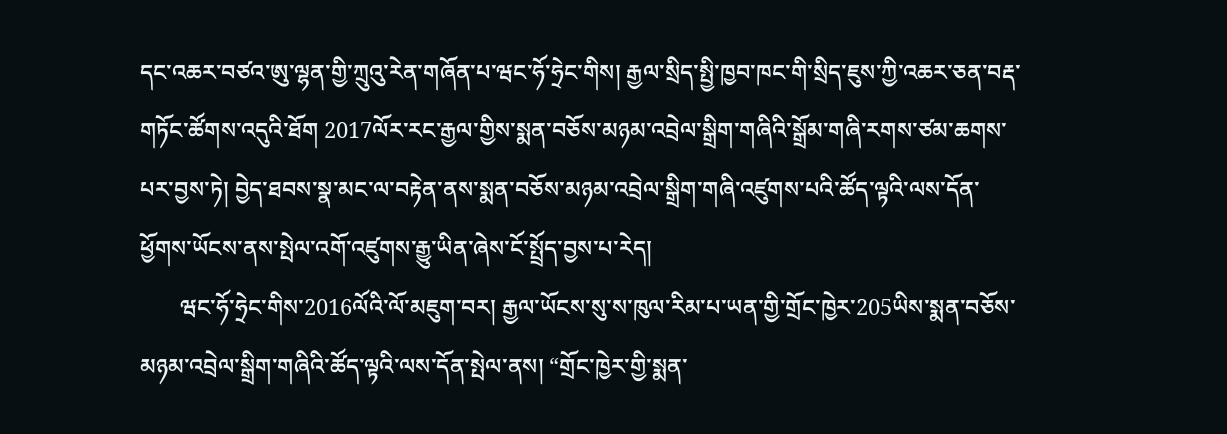དང་འཆར་བཙའ་ཨུ་ལྷན་གྱི་ཀྲུའུ་རེན་གཞོན་པ་ཝང་ཧོ་ཧྲེང་གིས། རྒྱལ་སྲིད་སྤྱི་ཁྱབ་ཁང་གི་སྲིད་ཇུས་ཀྱི་འཆར་ཅན་བརྡ་གཏོང་ཚོགས་འདུའི་ཐོག 2017ལོར་རང་རྒྱལ་གྱིས་སྨན་བཅོས་མཉམ་འབྲེལ་སྒྲིག་གཞིའི་སྒྲོམ་གཞི་རགས་ཙམ་ཆགས་པར་བྱས་ཏེ། བྱེད་ཐབས་སྣ་མང་ལ་བརྟེན་ནས་སྨན་བཅོས་མཉམ་འབྲེལ་སྒྲིག་གཞི་འཛུགས་པའི་ཚོད་ལྟའི་ལས་དོན་ཕྱོགས་ཡོངས་ནས་སྤེལ་འགོ་འཛུགས་རྒྱུ་ཡིན་ཞེས་ངོ་སྤྲོད་བྱས་པ་རེད།
       ཝང་ཧོ་ཧྲེང་གིས་2016ལོའི་ལོ་མཇུག་བར། རྒྱལ་ཡོངས་སུ་ས་ཁུལ་རིམ་པ་ཡན་གྱི་གྲོང་ཁྱེར་205ཡིས་སྨན་བཅོས་མཉམ་འབྲེལ་སྒྲིག་གཞིའི་ཚོད་ལྟའི་ལས་དོན་སྤེལ་ནས། “གྲོང་ཁྱེར་གྱི་སྨན་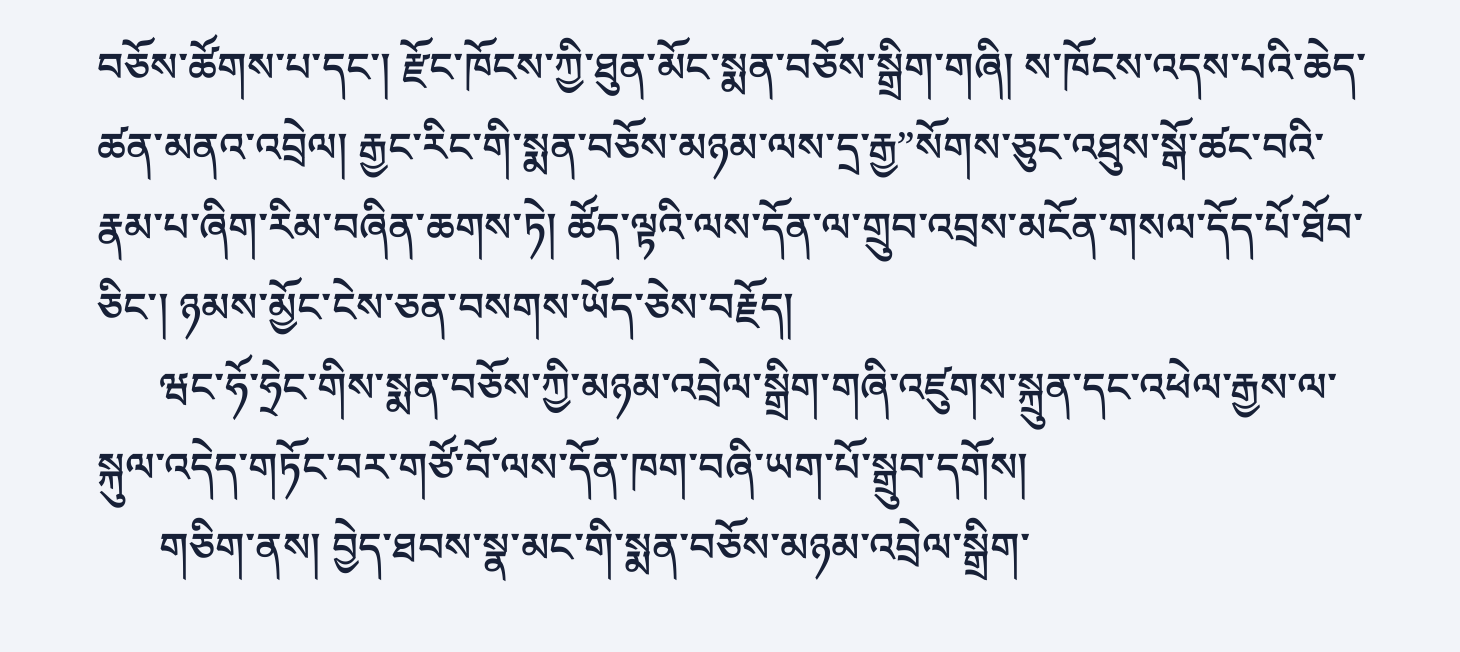བཅོས་ཚོགས་པ་དང་། རྫོང་ཁོངས་ཀྱི་ཐུན་མོང་སྨན་བཅོས་སྒྲིག་གཞི། ས་ཁོངས་འདས་པའི་ཆེད་ཚན་མནའ་འབྲེལ། རྒྱང་རིང་གི་སྨན་བཅོས་མཉམ་ལས་དྲ་རྒྱ”སོགས་ཅུང་འཐུས་སྒོ་ཚང་བའི་རྣམ་པ་ཞིག་རིམ་བཞིན་ཆགས་ཏེ། ཚོད་ལྟའི་ལས་དོན་ལ་གྲུབ་འབྲས་མངོན་གསལ་དོད་པོ་ཐོབ་ཅིང་། ཉམས་མྱོང་ངེས་ཅན་བསགས་ཡོད་ཅེས་བརྗོད།
      ཝང་ཧོ་ཧྲེང་གིས་སྨན་བཅོས་ཀྱི་མཉམ་འབྲེལ་སྒྲིག་གཞི་འཛུགས་སྐྲུན་དང་འཕེལ་རྒྱས་ལ་སྐུལ་འདེད་གཏོང་བར་གཙོ་བོ་ལས་དོན་ཁག་བཞི་ཡག་པོ་སྒྲུབ་དགོས།
      གཅིག་ནས། བྱེད་ཐབས་སྣ་མང་གི་སྨན་བཅོས་མཉམ་འབྲེལ་སྒྲིག་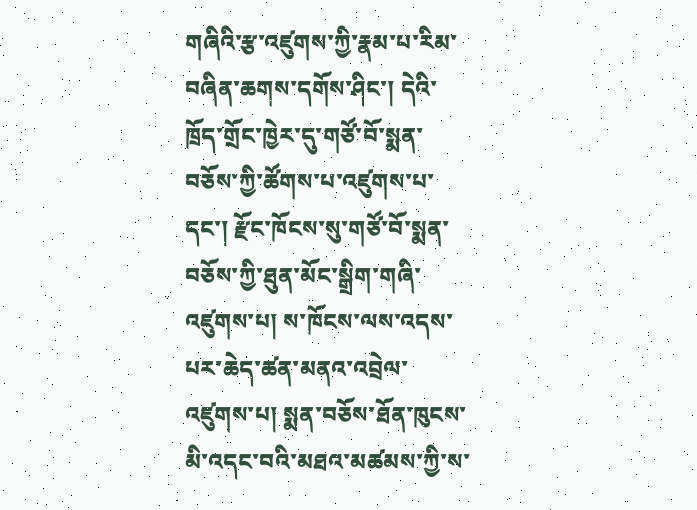གཞིའི་རྩ་འཛུགས་ཀྱི་རྣམ་པ་རིམ་བཞིན་ཆགས་དགོས་ཤིང་། དེའི་ཁྲོད་གྲོང་ཁྱེར་དུ་གཙོ་བོ་སྨན་བཅོས་ཀྱི་ཚོགས་པ་འཛུགས་པ་དང་། རྫོང་ཁོངས་སུ་གཙོ་བོ་སྨན་བཅོས་ཀྱི་ཐུན་མོང་སྒྲིག་གཞི་འཛུགས་པ། ས་ཁོངས་ལས་འདས་པར་ཆེད་ཚན་མནའ་འབྲེལ་འཛུགས་པ། སྨན་བཅོས་ཐོན་ཁུངས་མི་འདང་བའི་མཐའ་མཚམས་ཀྱི་ས་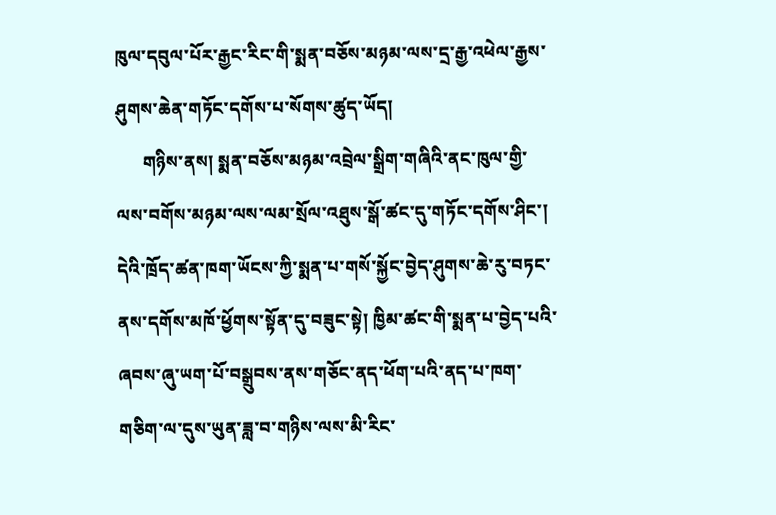ཁུལ་དབུལ་པོར་རྒྱང་རིང་གི་སྨན་བཅོས་མཉམ་ལས་དྲ་རྒྱ་འཕེལ་རྒྱས་ཤུགས་ཆེན་གཏོང་དགོས་པ་སོགས་ཚུད་ཡོད།
      གཉིས་ནས། སྨན་བཅོས་མཉམ་འབྲེལ་སྒྲིག་གཞིའི་ནང་ཁུལ་གྱི་ལས་བགོས་མཉམ་ལས་ལམ་སྲོལ་འཐུས་སྒོ་ཚང་དུ་གཏོང་དགོས་ཤིང་། དེའི་ཁྲོད་ཚན་ཁག་ཡོངས་ཀྱི་སྨན་པ་གསོ་སྐྱོང་བྱེད་ཤུགས་ཆེ་རུ་བཏང་ནས་དགོས་མཁོ་ཕྱོགས་སྟོན་དུ་བཟུང་སྟེ། ཁྱིམ་ཚང་གི་སྨན་པ་བྱེད་པའི་ཞབས་ཞུ་ཡག་པོ་བསྒྲུབས་ནས་གཅོང་ནད་ཕོག་པའི་ནད་པ་ཁག་གཅིག་ལ་དུས་ཡུན་ཟླ་བ་གཉིས་ལས་མི་རིང་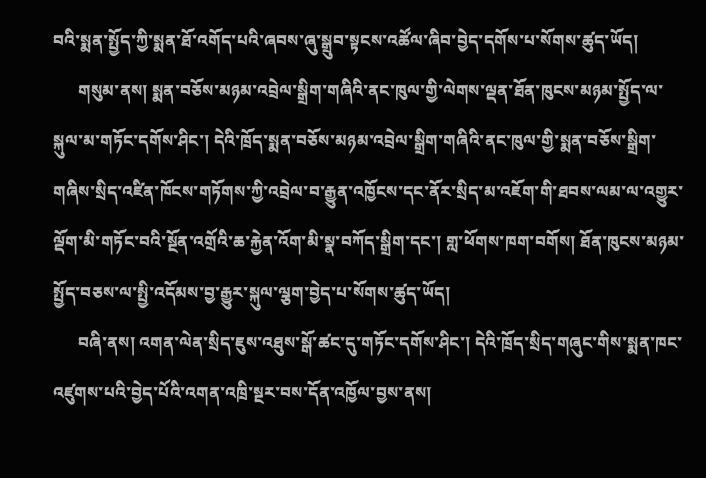བའི་སྨན་སྤྱོད་ཀྱི་སྨན་ཐོ་འགོད་པའི་ཞབས་ཞུ་སྒྲུབ་སྟངས་འཚོལ་ཞིབ་བྱེད་དགོས་པ་སོགས་ཚུད་ཡོད།
      གསུམ་ནས། སྨན་བཅོས་མཉམ་འབྲེལ་སྒྲིག་གཞིའི་ནང་ཁུལ་གྱི་ལེགས་ལྡན་ཐོན་ཁུངས་མཉམ་སྤྱོད་ལ་སྐུལ་མ་གཏོང་དགོས་ཤིང་། དེའི་ཁྲོད་སྨན་བཅོས་མཉམ་འབྲེལ་སྒྲིག་གཞིའི་ནང་ཁུལ་གྱི་སྨན་བཅོས་སྒྲིག་གཞིས་སྲིད་འཛིན་ཁོངས་གཏོགས་ཀྱི་འབྲེལ་བ་རྒྱུན་འཁྱོངས་དང་ནོར་སྲིད་མ་འཇོག་གི་ཐབས་ལམ་ལ་འགྱུར་ལྡོག་མི་གཏོང་བའི་སྔོན་འགྲོའི་ཆ་རྐྱེན་འོག་མི་སྣ་བཀོད་སྒྲིག་དང་། གླ་ཕོགས་ཁག་བགོས། ཐོན་ཁུངས་མཉམ་སྤྱོད་བཅས་ལ་སྤྱི་འདོམས་བྱ་རྒྱུར་སྐུལ་ལྕག་བྱེད་པ་སོགས་ཚུད་ཡོད།
      བཞི་ནས། འགན་ལེན་སྲིད་ཇུས་འཐུས་སྒོ་ཚང་དུ་གཏོང་དགོས་ཤིང་། དེའི་ཁྲོད་སྲིད་གཞུང་གིས་སྨན་ཁང་འཛུགས་པའི་བྱེད་པོའི་འགན་འཁྲི་སྔར་བས་དོན་འཁྱོལ་བྱས་ནས།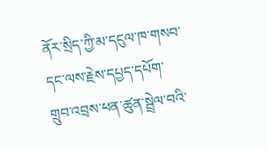ནོར་སྲིད་ཀྱི་མ་དངུལ་ཁ་གསབ་དང་ལས་རྗེས་དཔྱད་དཔོག་གྲུབ་འབྲས་ཕན་ཚུན་སྦྲེལ་བའི་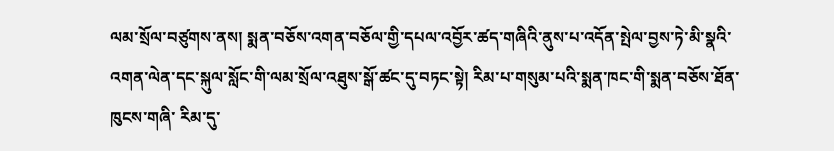ལམ་སྲོལ་བཙུགས་ནས། སྨན་བཅོས་འགན་བཅོལ་གྱི་དཔལ་འབྱོར་ཚད་གཞིའི་ནུས་པ་འདོན་སྤེལ་བྱས་ཏེ་མི་སྣའི་འགན་ལེན་དང་སྐུལ་སློང་གི་ལམ་སྲོལ་འཐུས་སྒོ་ཚང་དུ་བཏང་སྟེ། རིམ་པ་གསུམ་པའི་སྨན་ཁང་གི་སྨན་བཅོས་ཐོན་ཁུངས་གཞི་ རིམ་དུ་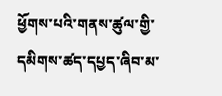ཕྱོགས་པའི་གནས་ཚུལ་གྱི་དམིགས་ཚད་དཔྱད་ཞིབ་མ་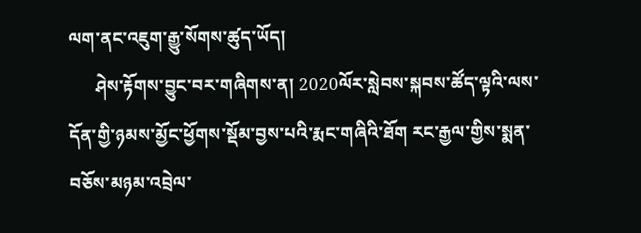ལག་ནང་འཇུག་རྒྱུ་སོགས་ཚུད་ཡོད།
      ཤེས་རྟོགས་བྱུང་བར་གཞིགས་ན། 2020ལོར་སླེབས་སྐབས་ཚོད་ལྟའི་ལས་དོན་གྱི་ཉམས་མྱོང་ཕྱོགས་སྡོམ་བྱས་པའི་རྨང་གཞིའི་ཐོག རང་རྒྱལ་གྱིས་སྨན་བཅོས་མཉམ་འབྲེལ་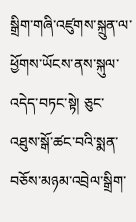སྒྲིག་གཞི་འཛུགས་སྐྲུན་ལ་ཕྱོགས་ཡོངས་ནས་སྐུལ་འདེད་བཏང་སྟེ། ཅུང་འཐུས་སྒོ་ཚང་བའི་སྨན་བཅོས་མཉམ་འབྲེལ་སྒྲིག་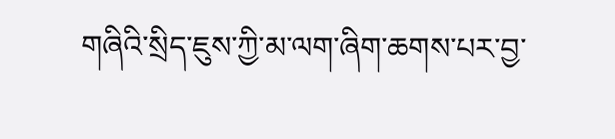གཞིའི་སྲིད་ཇུས་ཀྱི་མ་ལག་ཞིག་ཆགས་པར་བྱ་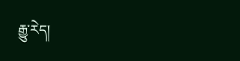རྒྱུ་རེད།